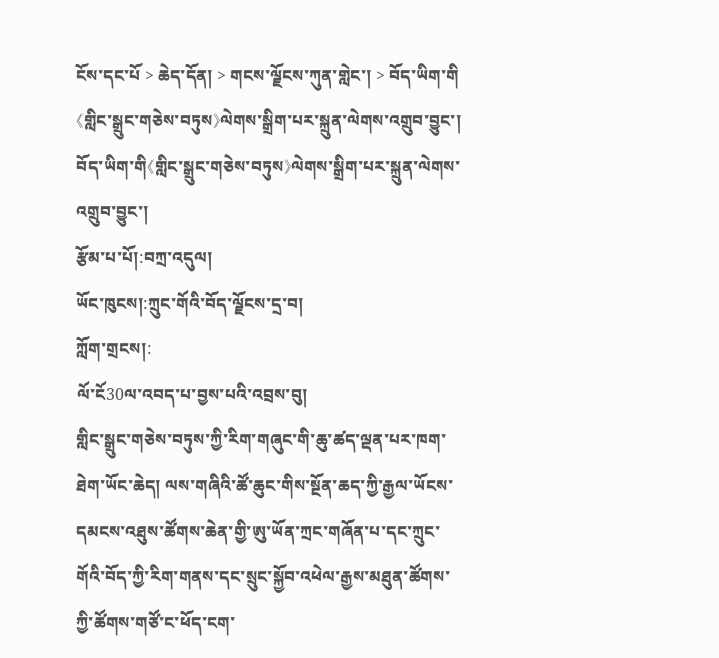ངོས་དང་པོ > ཆེད་དོན། > གངས་ལྗོངས་ཀུན་གླེང་། > བོད་ཡིག་གི《གླིང་སྒྲུང་གཅེས་བཏུས》ལེགས་སྒྲིག་པར་སྐྲུན་ལེགས་འགྲུབ་བྱུང་།
བོད་ཡིག་གི《གླིང་སྒྲུང་གཅེས་བཏུས》ལེགས་སྒྲིག་པར་སྐྲུན་ལེགས་འགྲུབ་བྱུང་།
རྩོམ་པ་པོ།:བཀྲ་འདུལ།
ཡོང་ཁུངས།:ཀྲུང་གོའི་བོད་ལྗོངས་དྲ་བ།
ཀློག་གྲངས།:
ལོ་ངོ30ལ་འབད་པ་བྱས་པའི་འབྲས་བུ།
གླིང་སྒྲུང་གཅེས་བཏུས་ཀྱི་རིག་གཞུང་གི་ཆུ་ཚད་ལྡན་པར་ཁག་ཐེག་ཡོང་ཆེད། ལས་གཞིའི་ཚོ་ཆུང་གིས་སྔོན་ཆད་ཀྱི་རྒྱལ་ཡོངས་དམངས་འཐུས་ཚོགས་ཆེན་གྱི་ཨུ་ཡོན་ཀྲང་གཞོན་པ་དང་ཀྲུང་གོའི་བོད་ཀྱི་རིག་གནས་དང་སྲུང་སྐྱོབ་འཕེལ་རྒྱས་མཐུན་ཚོགས་ཀྱི་ཚོགས་གཙོ་ང་ཕོད་ངག་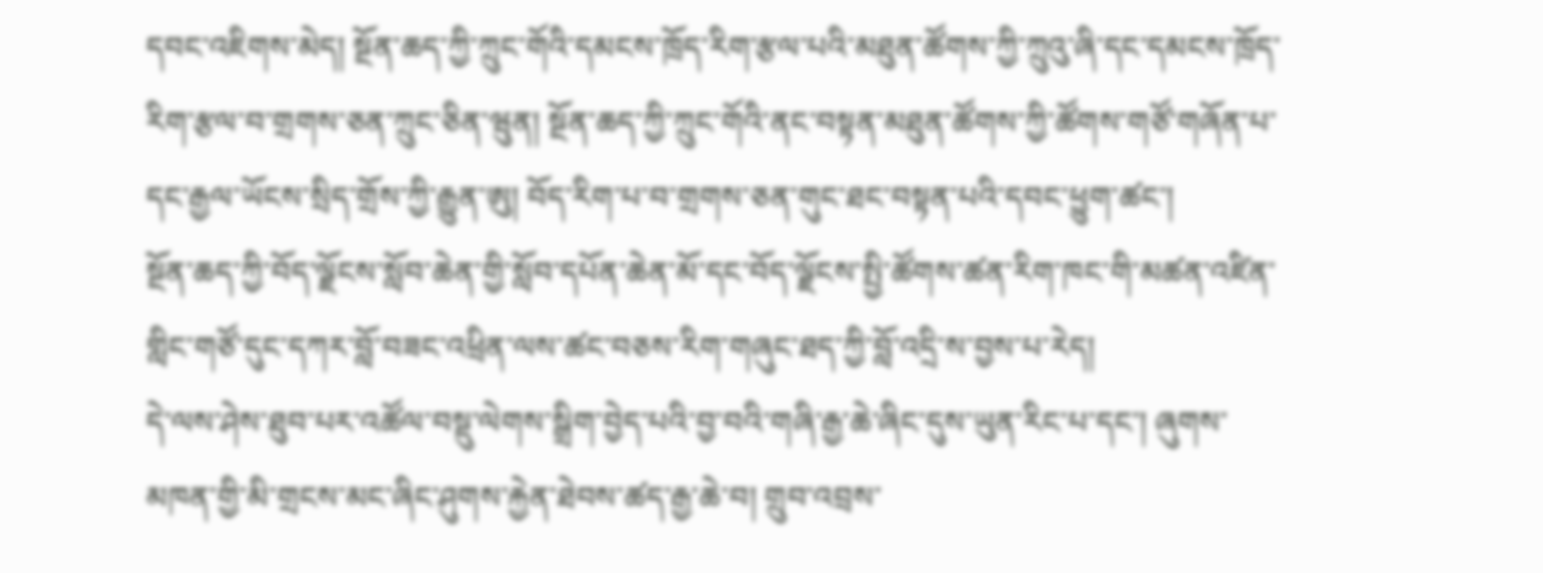དབང་འཇིགས་མེད། སྔོན་ཆད་ཀྱི་ཀྲུང་གོའི་དམངས་ཁྲོད་རིག་རྩལ་པའི་མཐུན་ཚོགས་ཀྱི་ཀྲུའུ་ཞི་དང་དམངས་ཁྲོད་རིག་རྩལ་བ་གྲགས་ཅན་ཀྲུང་ཅིན་ཝུན། སྔོན་ཆད་ཀྱི་ཀྲུང་གོའི་ནང་བསྟན་མཐུན་ཚོགས་ཀྱི་ཚོགས་གཙོ་གཞོན་པ་དང་རྒྱལ་ཡོངས་སྲིད་གྲོས་ཀྱི་རྒྱུན་ཨུ། བོད་རིག་པ་བ་གྲགས་ཅན་གུང་ཐང་བསྟན་པའི་དབང་ཕྱུག་ཚང་།
སྔོན་ཆད་ཀྱི་བོད་ལྗོངས་སློབ་ཆེན་གྱི་སློབ་དཔོན་ཆེན་མོ་དང་བོད་ལྗོངས་སྤྱི་ཚོགས་ཚན་རིག་ཁང་གི་མཚན་འཛིན་གླིང་གཙོ་དུང་དཀར་བློ་བཟང་འཕྲིན་ལས་ཚང་བཅས་རིག་གཞུང་ཐད་ཀྱི་བློ་འདྲི་ས་བྱས་པ་རེད།
དེ་ལས་ཤེས་ཐུབ་པར་འཚོལ་བསྡུ་ལེགས་སྒྲིག་བྱེད་པའི་བྱ་བའི་གཞི་རྒྱ་ཆེ་ཞིང་དུས་ཡུན་རིང་པ་དང་། ཞུགས་མཁན་གྱི་མི་གྲངས་མང་ཞིང་ཤུགས་རྐྱེན་ཐེབས་ཚད་རྒྱ་ཆེ་བ། གྲུབ་འབྲས་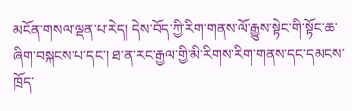མངོན་གསལ་ལྡན་པ་རེད། དེས་བོད་ཀྱི་རིག་གནས་ལོ་རྒྱུས་སྟེང་གི་སྟོང་ཆ་ཞིག་བསྐངས་པ་དང་། ཐ་ན་རང་རྒྱལ་གྱི་མི་རིགས་རིག་གནས་དང་དམངས་ཁྲོད་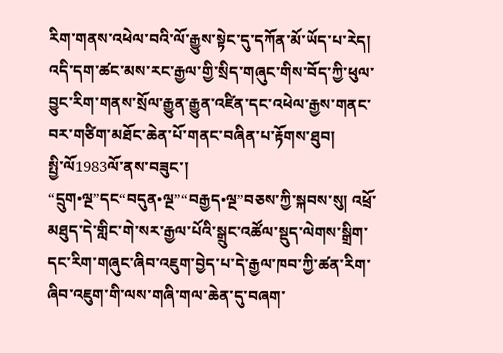རིག་གནས་འཕེལ་བའི་ལོ་རྒྱུས་སྟེང་དུ་དཀོན་མོ་ཡོད་པ་རེད། འདི་དག་ཚང་མས་རང་རྒྱལ་གྱི་སྲིད་གཞུང་གིས་བོད་ཀྱི་ཕུལ་བྱུང་རིག་གནས་སྲོལ་རྒྱུན་རྒྱུན་འཛིན་དང་འཕེལ་རྒྱས་གནང་བར་གཙིག་མཐོང་ཆེན་པོ་གནང་བཞིན་པ་རྟོགས་ཐུབ།
སྤྱི་ལོ1983ལོ་ནས་བཟུང་། “དྲུག•ལྔ”དང“བདུན•ལྔ”“བརྒྱད•ལྔ”བཅས་ཀྱི་སྐབས་སུ། འཕྲོ་མཐུད་དེ་གླིང་གེ་སར་རྒྱལ་པོའི་སྒྲུང་འཚོལ་སྡུད་ལེགས་སྒྲིག་དང་རིག་གཞུང་ཞིབ་འཇུག་བྱེད་པ་དེ་རྒྱལ་ཁབ་ཀྱི་ཚན་རིག་ཞིབ་འཇུག་གི་ལས་གཞི་གལ་ཆེན་དུ་བཞག་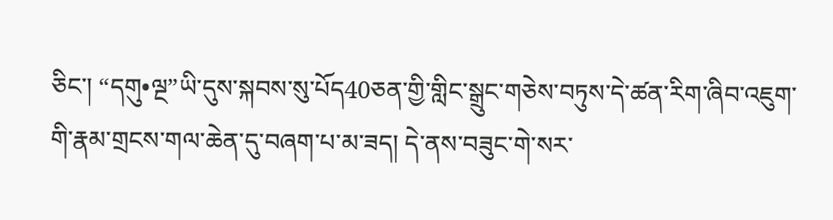ཅིང་། “དགུ•ལྔ”ཡི་དུས་སྐབས་སུ་པོད40ཅན་གྱི་གླིང་སྒྲུང་གཅེས་བཏུས་དེ་ཚན་རིག་ཞིབ་འཇུག་གི་རྣམ་གྲངས་གལ་ཆེན་དུ་བཞག་པ་མ་ཟད། དེ་ནས་བཟུང་གེ་སར་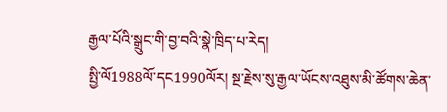རྒྱལ་པོའི་སྒྲུང་གི་བྱ་བའི་སྣེ་ཁྲིད་པ་རེད།
སྤྱི་ལོ1988ལོ་དང1990ལོར། སྔ་རྗེས་སུ་རྒྱལ་ཡོངས་འཐུས་མི་ཚོགས་ཆེན་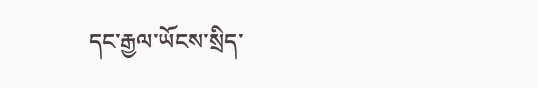དང་རྒྱལ་ཡོངས་སྲིད་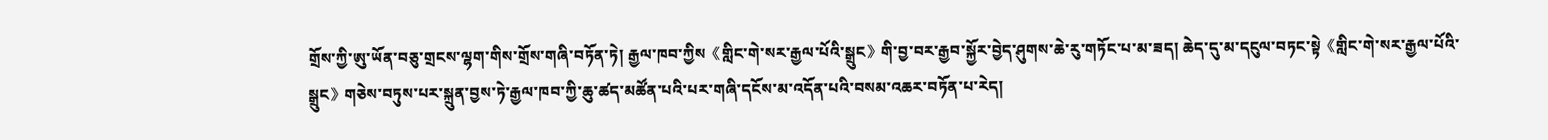གྲོས་ཀྱི་ཨུ་ཡོན་བཅུ་གྲངས་ལྷག་གིས་གྲོས་གཞི་བཏོན་ཏེ། རྒྱལ་ཁབ་ཀྱིས《གླིང་གེ་སར་རྒྱལ་པོའི་སྒྲུང》གི་བྱ་བར་རྒྱབ་སྐྱོར་བྱེད་ཤུགས་ཆེ་རུ་གཏོང་པ་མ་ཟད། ཆེད་དུ་མ་དངུལ་བཏང་སྟེ《གླིང་གེ་སར་རྒྱལ་པོའི་སྒྲུང》གཅེས་བཏུས་པར་སྐྲུན་བྱས་ཏེ་རྒྱལ་ཁབ་ཀྱི་ཆུ་ཚད་མཚོན་པའི་པར་གཞི་དངོས་མ་འདོན་པའི་བསམ་འཆར་བཏོན་པ་རེད།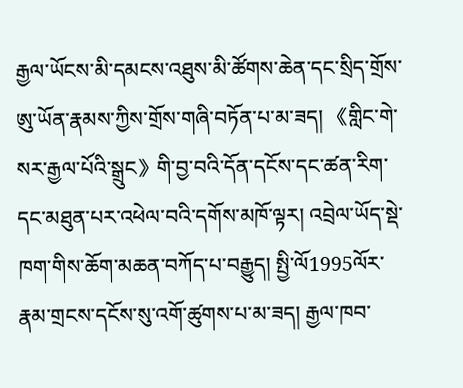རྒྱལ་ཡོངས་མི་དམངས་འཐུས་མི་ཚོགས་ཆེན་དང་སྲིད་གྲོས་ཨུ་ཡོན་རྣམས་ཀྱིས་གྲོས་གཞི་བཏོན་པ་མ་ཟད། 《གླིང་གེ་སར་རྒྱལ་པོའི་སྒྲུང》གི་བྱ་བའི་དོན་དངོས་དང་ཚན་རིག་དང་མཐུན་པར་འཕེལ་བའི་དགོས་མཁོ་ལྟར། འབྲེལ་ཡོད་སྡེ་ཁག་གིས་ཆོག་མཆན་བཀོད་པ་བརྒྱུད། སྤྱི་ལོ1995ལོར་རྣམ་གྲངས་དངོས་སུ་འགོ་ཚུགས་པ་མ་ཟད། རྒྱལ་ཁབ་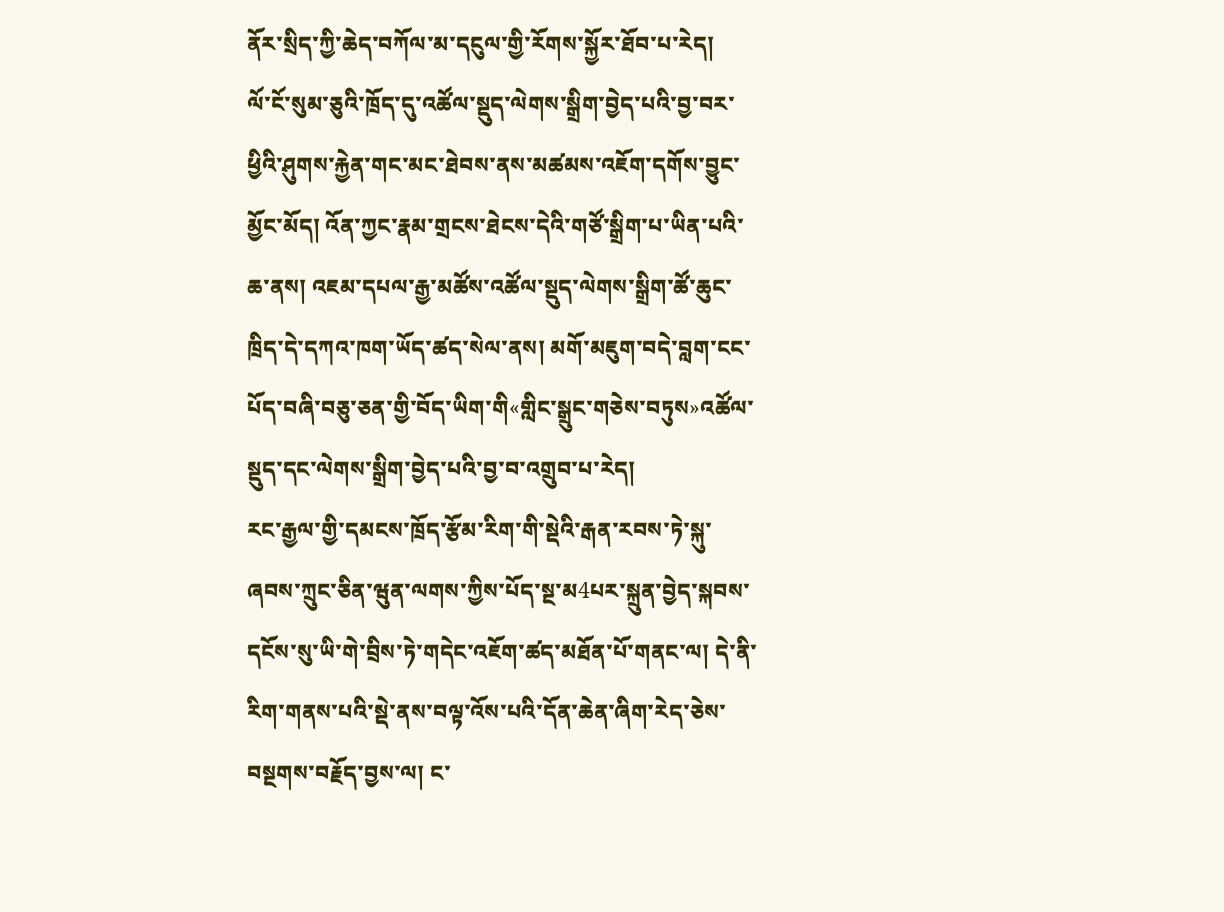ནོར་སྲིད་ཀྱི་ཆེད་བཀོལ་མ་དངུལ་གྱི་རོགས་སྐྱོར་ཐོབ་པ་རེད།
ལོ་ངོ་སུམ་ཅུའི་ཁྲོད་དུ་འཚོལ་སྡུད་ལེགས་སྒྲིག་བྱེད་པའི་བྱ་བར་ཕྱིའི་ཤུགས་རྐྱེན་གང་མང་ཐེབས་ནས་མཚམས་འཇོག་དགོས་བྱུང་མྱོང་མོད། འོན་ཀྱང་རྣམ་གྲངས་ཐེངས་དེའི་གཙོ་སྒྲིག་པ་ཡིན་པའི་ཆ་ནས། འཇམ་དཔལ་རྒྱ་མཚོས་འཚོལ་སྡུད་ལེགས་སྒྲིག་ཚོ་ཆུང་ཁྲིད་དེ་དཀའ་ཁག་ཡོད་ཚད་སེལ་ནས། མགོ་མཇུག་བདེ་བླག་ངང་པོད་བཞི་བཅུ་ཅན་གྱི་བོད་ཡིག་གི«གླིང་སྒྲུང་གཅེས་བཏུས»འཚོལ་སྡུད་དང་ལེགས་སྒྲིག་བྱེད་པའི་བྱ་བ་འགྲུབ་པ་རེད།
རང་རྒྱལ་གྱི་དམངས་ཁྲོད་རྩོམ་རིག་གི་སྡེའི་རྒན་རབས་ཏེ་སྐུ་ཞབས་ཀྲུང་ཅིན་ཝུན་ལགས་ཀྱིས་པོད་སྔ་མ4པར་སྐྲུན་བྱེད་སྐབས་དངོས་སུ་ཡི་གེ་བྲིས་ཏེ་གདེང་འཇོག་ཚད་མཐོན་པོ་གནང་ལ། དེ་ནི་རིག་གནས་པའི་སྡེ་ནས་བལྟ་འོས་པའི་དོན་ཆེན་ཞིག་རེད་ཅེས་བསྔགས་བརྗོད་བྱས་ལ། ང་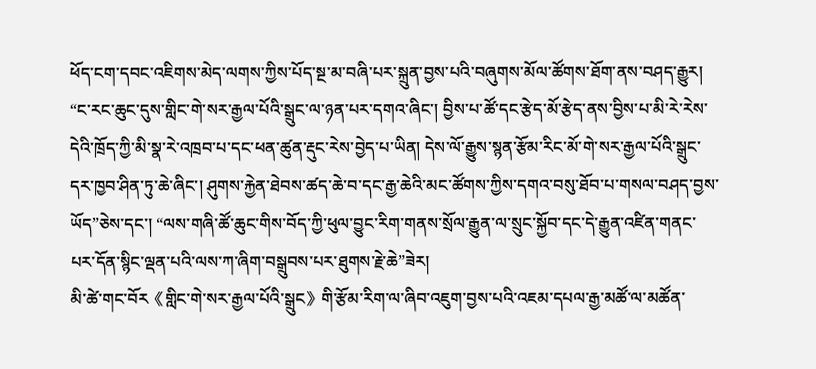ཕོད་ངག་དབང་འཇིགས་མེད་ལགས་ཀྱིས་པོད་སྔ་མ་བཞི་པར་སྐྲུན་བྱས་པའི་བཞུགས་མོལ་ཚོགས་ཐོག་ནས་བཤད་རྒྱུར། “ང་རང་ཆུང་དུས་གླིང་གེ་སར་རྒྱལ་པོའི་སྒྲུང་ལ་ཉན་པར་དགའ་ཞིང་། བྱིས་པ་ཚོ་དང་རྩེད་མོ་རྩེད་ནས་བྱིས་པ་མི་རེ་རེས་དེའི་ཁྲོད་ཀྱི་མི་སྣ་རེ་འཁྲབ་པ་དང་ཕན་ཚུན་རྡུང་རེས་བྱེད་པ་ཡིན། དེས་ལོ་རྒྱུས་སྙན་རྩོམ་རིང་མོ་གེ་སར་རྒྱལ་པོའི་སྒྲུང་དར་ཁྱབ་ཤིན་ཏུ་ཆེ་ཞིང་། ཤུགས་རྐྱེན་ཐེབས་ཚད་ཆེ་བ་དང་རྒྱ་ཆེའི་མང་ཚོགས་ཀྱིས་དགའ་བསུ་ཐོབ་པ་གསལ་བཤད་བྱས་ཡོད”ཅེས་དང་། “ལས་གཞི་ཚོ་ཆུང་གིས་བོད་ཀྱི་ཕུལ་བྱུང་རིག་གནས་སྲོལ་རྒྱུན་ལ་སྲུང་སྐྱོབ་དང་དེ་རྒྱུན་འཛིན་གནང་པར་དོན་སྙིང་ལྡན་པའི་ལས་ཀ་ཞིག་བསྒྲུབས་པར་ཐུགས་རྗེ་ཆེ”ཟེར།
མི་ཚེ་གང་བོར《གླིང་གེ་སར་རྒྱལ་པོའི་སྒྲུང》གི་རྩོམ་རིག་ལ་ཞིབ་འཇུག་བྱས་པའི་འཇམ་དཔལ་རྒྱ་མཚོ་ལ་མཚོན་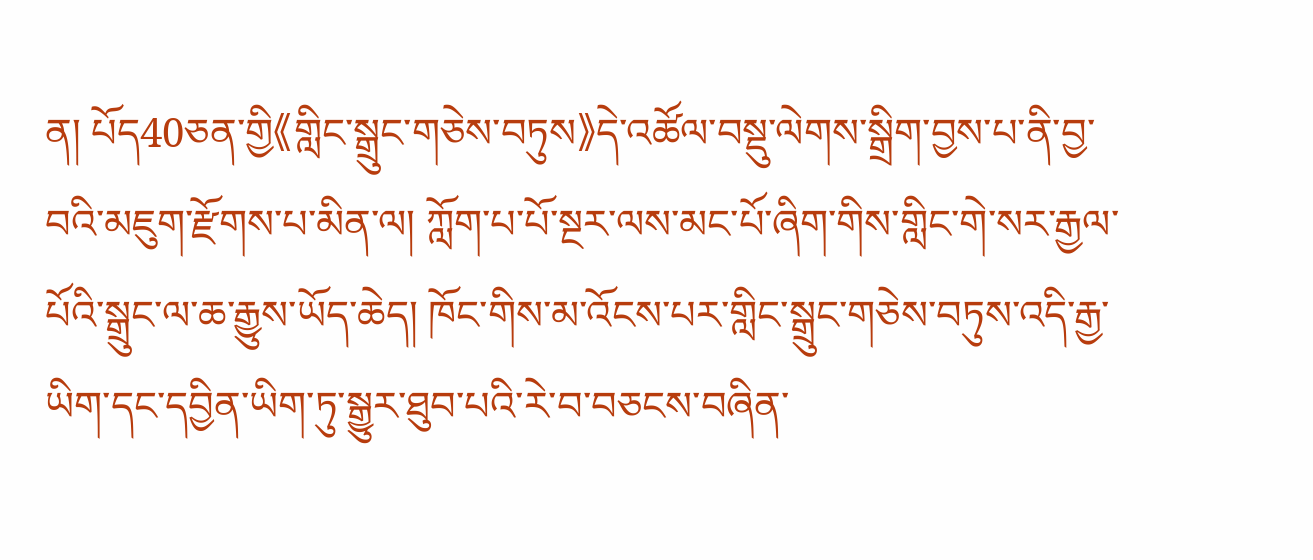ན། པོད40ཅན་གྱི《གླིང་སྒྲུང་གཅེས་བཏུས》དེ་འཚོལ་བསྡུ་ལེགས་སྒྲིག་བྱས་པ་ནི་བྱ་བའི་མཇུག་རྫོགས་པ་མིན་ལ། ཀློག་པ་པོ་སྔར་ལས་མང་པོ་ཞིག་གིས་གླིང་གེ་སར་རྒྱལ་པོའི་སྒྲུང་ལ་ཆ་རྒྱུས་ཡོད་ཆེད། ཁོང་གིས་མ་འོངས་པར་གླིང་སྒྲུང་གཅེས་བཏུས་འདི་རྒྱ་ཡིག་དང་དབྱིན་ཡིག་ཏུ་སྒྱུར་ཐུབ་པའི་རེ་བ་བཅངས་བཞིན་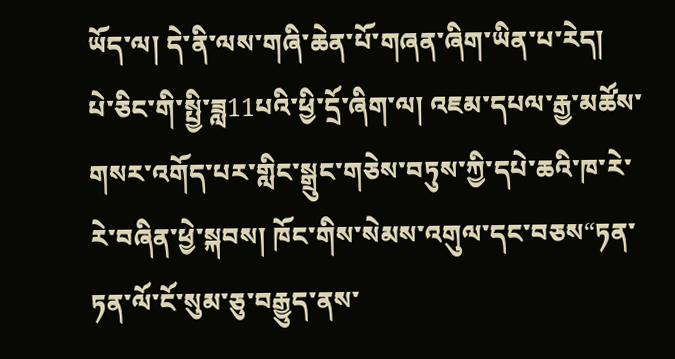ཡོད་ལ། དེ་ནི་ལས་གཞི་ཆེན་པོ་གཞན་ཞིག་ཡིན་པ་རེད།
པེ་ཅིང་གི་སྤྱི་ཟླ11པའི་ཕྱི་དྲོ་ཞིག་ལ། འཇམ་དཔལ་རྒྱ་མཚོས་གསར་འགོད་པར་གླིང་སྒྲུང་གཅེས་བཏུས་ཀྱི་དཔེ་ཆའི་ཁ་རེ་རེ་བཞིན་ཕྱེ་སྐབས། ཁོང་གིས་སེམས་འགུལ་དང་བཅས“ཏན་ཏན་ལོ་ངོ་སུམ་ཅུ་བརྒྱུད་ནས་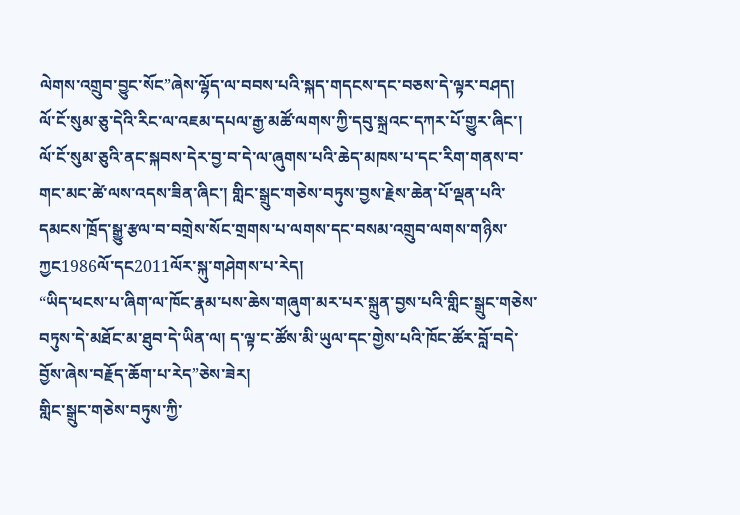ལེགས་འགྲུབ་བྱུང་སོང”ཞེས་ལྷོད་ལ་བབས་པའི་སྐད་གདངས་དང་བཅས་དེ་ལྟར་བཤད།
ལོ་ངོ་སུམ་ཅུ་དེའི་རིང་ལ་འཇམ་དཔལ་རྒྱ་མཚོ་ལགས་ཀྱི་དབུ་སྐྲའང་དཀར་པོ་གྱུར་ཞིང་། ལོ་ངོ་སུམ་ཅུའི་ནང་སྐབས་དེར་བྱ་བ་དེ་ལ་ཞུགས་པའི་ཆེད་མཁས་པ་དང་རིག་གནས་བ་གང་མང་ཚེ་ལས་འདས་ཟིན་ཞིང་། གླིང་སྒྲུང་གཅེས་བཏུས་བྱས་རྗེས་ཆེན་པོ་ལྡན་པའི་དམངས་ཁྲོད་སྒྱུ་རྩལ་བ་བགྲེས་སོང་གྲགས་པ་ལགས་དང་བསམ་འགྲུབ་ལགས་གཉིས་ཀྱང1986ལོ་དང2011ལོར་སྐུ་གཤེགས་པ་རེད།
“ཡིད་ཕངས་པ་ཞིག་ལ་ཁོང་རྣམ་པས་ཆེས་གཞུག་མར་པར་སྐྲུན་བྱས་པའི་གླིང་སྒྲུང་གཅེས་བཏུས་དེ་མཐོང་མ་ཐུབ་དེ་ཡིན་ལ། ད་ལྟ་ང་ཚོས་མི་ཡུལ་དང་གྱེས་པའི་ཁོང་ཚོར་བློ་བདེ་བྱོས་ཞེས་བརྗོད་ཆོག་པ་རེད”ཅེས་ཟེར།
གླིང་སྒྲུང་གཅེས་བཏུས་ཀྱི་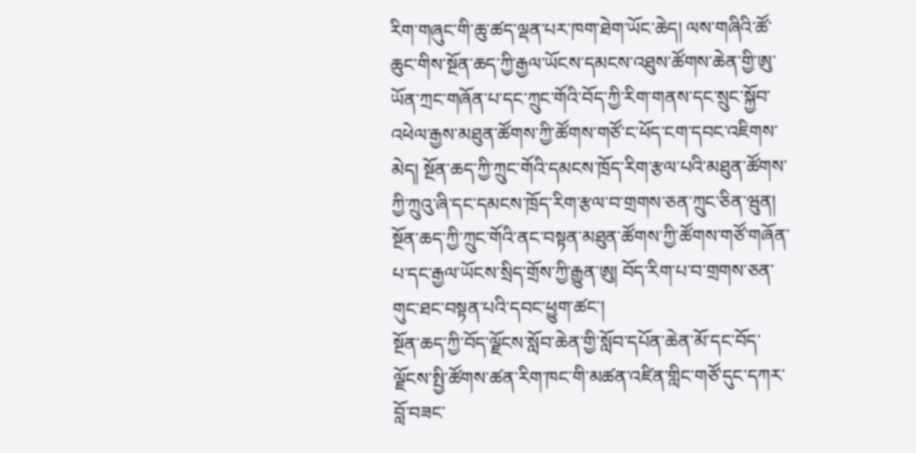རིག་གཞུང་གི་ཆུ་ཚད་ལྡན་པར་ཁག་ཐེག་ཡོང་ཆེད། ལས་གཞིའི་ཚོ་ཆུང་གིས་སྔོན་ཆད་ཀྱི་རྒྱལ་ཡོངས་དམངས་འཐུས་ཚོགས་ཆེན་གྱི་ཨུ་ཡོན་ཀྲང་གཞོན་པ་དང་ཀྲུང་གོའི་བོད་ཀྱི་རིག་གནས་དང་སྲུང་སྐྱོབ་འཕེལ་རྒྱས་མཐུན་ཚོགས་ཀྱི་ཚོགས་གཙོ་ང་ཕོད་ངག་དབང་འཇིགས་མེད། སྔོན་ཆད་ཀྱི་ཀྲུང་གོའི་དམངས་ཁྲོད་རིག་རྩལ་པའི་མཐུན་ཚོགས་ཀྱི་ཀྲུའུ་ཞི་དང་དམངས་ཁྲོད་རིག་རྩལ་བ་གྲགས་ཅན་ཀྲུང་ཅིན་ཝུན། སྔོན་ཆད་ཀྱི་ཀྲུང་གོའི་ནང་བསྟན་མཐུན་ཚོགས་ཀྱི་ཚོགས་གཙོ་གཞོན་པ་དང་རྒྱལ་ཡོངས་སྲིད་གྲོས་ཀྱི་རྒྱུན་ཨུ། བོད་རིག་པ་བ་གྲགས་ཅན་གུང་ཐང་བསྟན་པའི་དབང་ཕྱུག་ཚང་།
སྔོན་ཆད་ཀྱི་བོད་ལྗོངས་སློབ་ཆེན་གྱི་སློབ་དཔོན་ཆེན་མོ་དང་བོད་ལྗོངས་སྤྱི་ཚོགས་ཚན་རིག་ཁང་གི་མཚན་འཛིན་གླིང་གཙོ་དུང་དཀར་བློ་བཟང་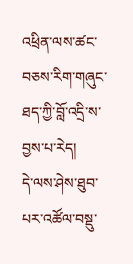འཕྲིན་ལས་ཚང་བཅས་རིག་གཞུང་ཐད་ཀྱི་བློ་འདྲི་ས་བྱས་པ་རེད།
དེ་ལས་ཤེས་ཐུབ་པར་འཚོལ་བསྡུ་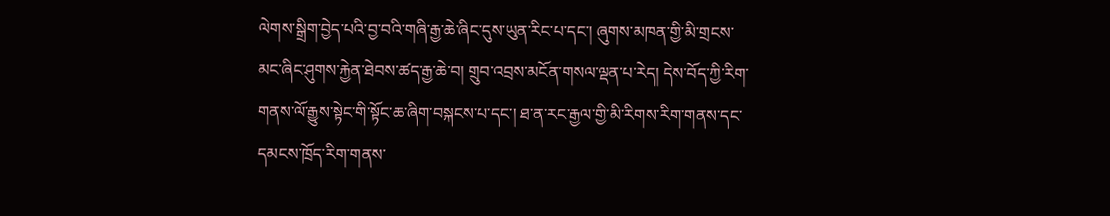ལེགས་སྒྲིག་བྱེད་པའི་བྱ་བའི་གཞི་རྒྱ་ཆེ་ཞིང་དུས་ཡུན་རིང་པ་དང་། ཞུགས་མཁན་གྱི་མི་གྲངས་མང་ཞིང་ཤུགས་རྐྱེན་ཐེབས་ཚད་རྒྱ་ཆེ་བ། གྲུབ་འབྲས་མངོན་གསལ་ལྡན་པ་རེད། དེས་བོད་ཀྱི་རིག་གནས་ལོ་རྒྱུས་སྟེང་གི་སྟོང་ཆ་ཞིག་བསྐངས་པ་དང་། ཐ་ན་རང་རྒྱལ་གྱི་མི་རིགས་རིག་གནས་དང་དམངས་ཁྲོད་རིག་གནས་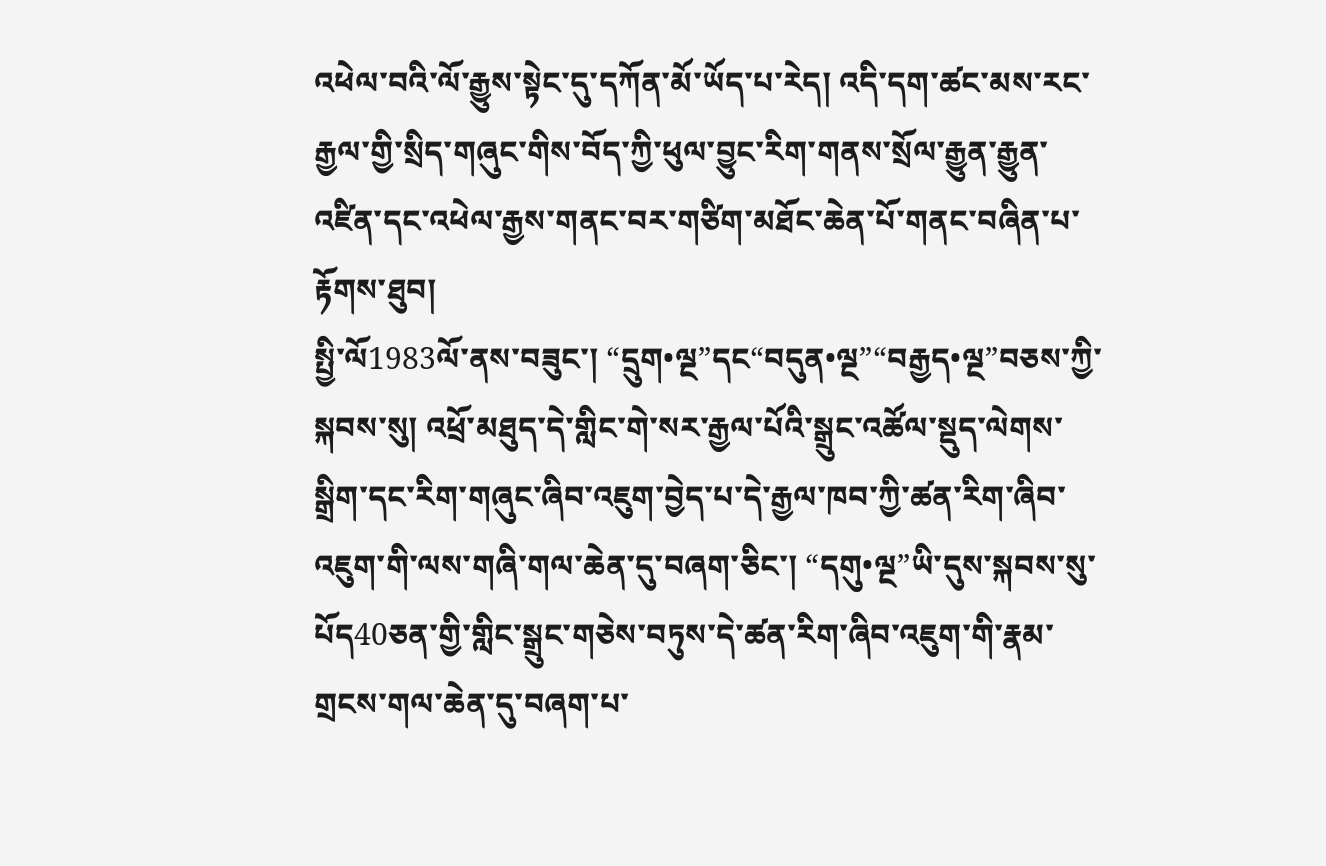འཕེལ་བའི་ལོ་རྒྱུས་སྟེང་དུ་དཀོན་མོ་ཡོད་པ་རེད། འདི་དག་ཚང་མས་རང་རྒྱལ་གྱི་སྲིད་གཞུང་གིས་བོད་ཀྱི་ཕུལ་བྱུང་རིག་གནས་སྲོལ་རྒྱུན་རྒྱུན་འཛིན་དང་འཕེལ་རྒྱས་གནང་བར་གཙིག་མཐོང་ཆེན་པོ་གནང་བཞིན་པ་རྟོགས་ཐུབ།
སྤྱི་ལོ1983ལོ་ནས་བཟུང་། “དྲུག•ལྔ”དང“བདུན•ལྔ”“བརྒྱད•ལྔ”བཅས་ཀྱི་སྐབས་སུ། འཕྲོ་མཐུད་དེ་གླིང་གེ་སར་རྒྱལ་པོའི་སྒྲུང་འཚོལ་སྡུད་ལེགས་སྒྲིག་དང་རིག་གཞུང་ཞིབ་འཇུག་བྱེད་པ་དེ་རྒྱལ་ཁབ་ཀྱི་ཚན་རིག་ཞིབ་འཇུག་གི་ལས་གཞི་གལ་ཆེན་དུ་བཞག་ཅིང་། “དགུ•ལྔ”ཡི་དུས་སྐབས་སུ་པོད40ཅན་གྱི་གླིང་སྒྲུང་གཅེས་བཏུས་དེ་ཚན་རིག་ཞིབ་འཇུག་གི་རྣམ་གྲངས་གལ་ཆེན་དུ་བཞག་པ་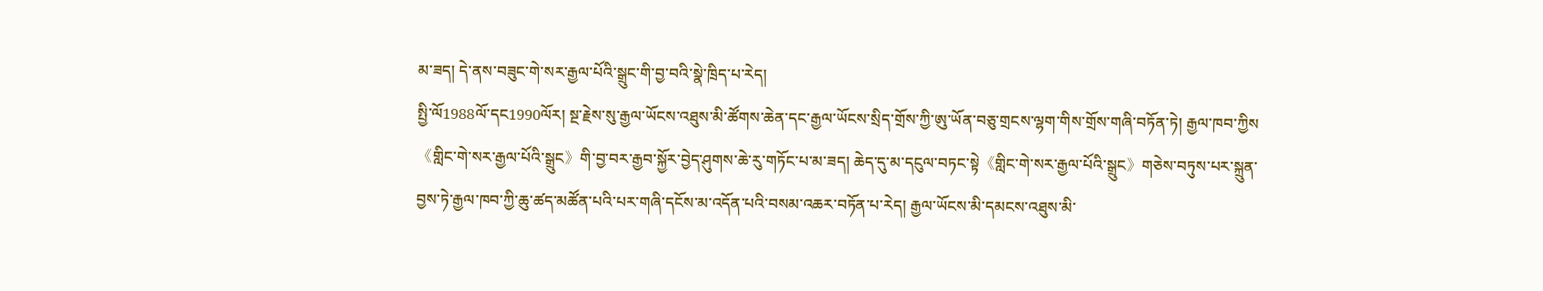མ་ཟད། དེ་ནས་བཟུང་གེ་སར་རྒྱལ་པོའི་སྒྲུང་གི་བྱ་བའི་སྣེ་ཁྲིད་པ་རེད།
སྤྱི་ལོ1988ལོ་དང1990ལོར། སྔ་རྗེས་སུ་རྒྱལ་ཡོངས་འཐུས་མི་ཚོགས་ཆེན་དང་རྒྱལ་ཡོངས་སྲིད་གྲོས་ཀྱི་ཨུ་ཡོན་བཅུ་གྲངས་ལྷག་གིས་གྲོས་གཞི་བཏོན་ཏེ། རྒྱལ་ཁབ་ཀྱིས《གླིང་གེ་སར་རྒྱལ་པོའི་སྒྲུང》གི་བྱ་བར་རྒྱབ་སྐྱོར་བྱེད་ཤུགས་ཆེ་རུ་གཏོང་པ་མ་ཟད། ཆེད་དུ་མ་དངུལ་བཏང་སྟེ《གླིང་གེ་སར་རྒྱལ་པོའི་སྒྲུང》གཅེས་བཏུས་པར་སྐྲུན་བྱས་ཏེ་རྒྱལ་ཁབ་ཀྱི་ཆུ་ཚད་མཚོན་པའི་པར་གཞི་དངོས་མ་འདོན་པའི་བསམ་འཆར་བཏོན་པ་རེད། རྒྱལ་ཡོངས་མི་དམངས་འཐུས་མི་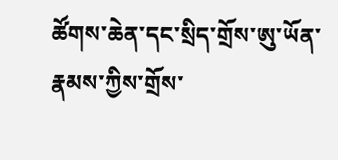ཚོགས་ཆེན་དང་སྲིད་གྲོས་ཨུ་ཡོན་རྣམས་ཀྱིས་གྲོས་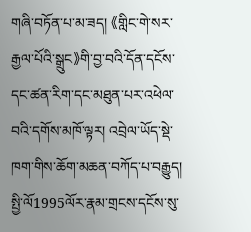གཞི་བཏོན་པ་མ་ཟད། 《གླིང་གེ་སར་རྒྱལ་པོའི་སྒྲུང》གི་བྱ་བའི་དོན་དངོས་དང་ཚན་རིག་དང་མཐུན་པར་འཕེལ་བའི་དགོས་མཁོ་ལྟར། འབྲེལ་ཡོད་སྡེ་ཁག་གིས་ཆོག་མཆན་བཀོད་པ་བརྒྱུད། སྤྱི་ལོ1995ལོར་རྣམ་གྲངས་དངོས་སུ་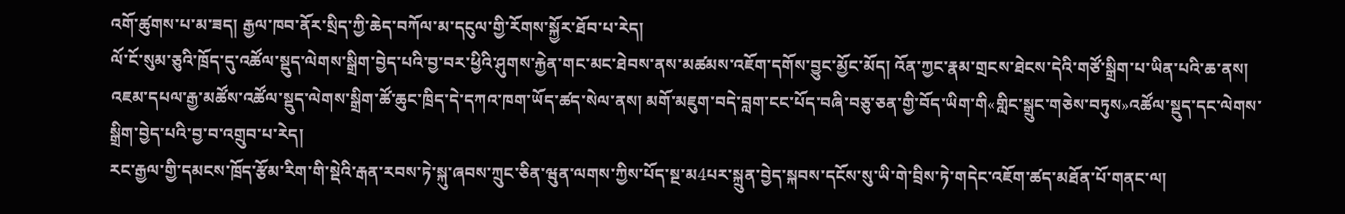འགོ་ཚུགས་པ་མ་ཟད། རྒྱལ་ཁབ་ནོར་སྲིད་ཀྱི་ཆེད་བཀོལ་མ་དངུལ་གྱི་རོགས་སྐྱོར་ཐོབ་པ་རེད།
ལོ་ངོ་སུམ་ཅུའི་ཁྲོད་དུ་འཚོལ་སྡུད་ལེགས་སྒྲིག་བྱེད་པའི་བྱ་བར་ཕྱིའི་ཤུགས་རྐྱེན་གང་མང་ཐེབས་ནས་མཚམས་འཇོག་དགོས་བྱུང་མྱོང་མོད། འོན་ཀྱང་རྣམ་གྲངས་ཐེངས་དེའི་གཙོ་སྒྲིག་པ་ཡིན་པའི་ཆ་ནས། འཇམ་དཔལ་རྒྱ་མཚོས་འཚོལ་སྡུད་ལེགས་སྒྲིག་ཚོ་ཆུང་ཁྲིད་དེ་དཀའ་ཁག་ཡོད་ཚད་སེལ་ནས། མགོ་མཇུག་བདེ་བླག་ངང་པོད་བཞི་བཅུ་ཅན་གྱི་བོད་ཡིག་གི«གླིང་སྒྲུང་གཅེས་བཏུས»འཚོལ་སྡུད་དང་ལེགས་སྒྲིག་བྱེད་པའི་བྱ་བ་འགྲུབ་པ་རེད།
རང་རྒྱལ་གྱི་དམངས་ཁྲོད་རྩོམ་རིག་གི་སྡེའི་རྒན་རབས་ཏེ་སྐུ་ཞབས་ཀྲུང་ཅིན་ཝུན་ལགས་ཀྱིས་པོད་སྔ་མ4པར་སྐྲུན་བྱེད་སྐབས་དངོས་སུ་ཡི་གེ་བྲིས་ཏེ་གདེང་འཇོག་ཚད་མཐོན་པོ་གནང་ལ།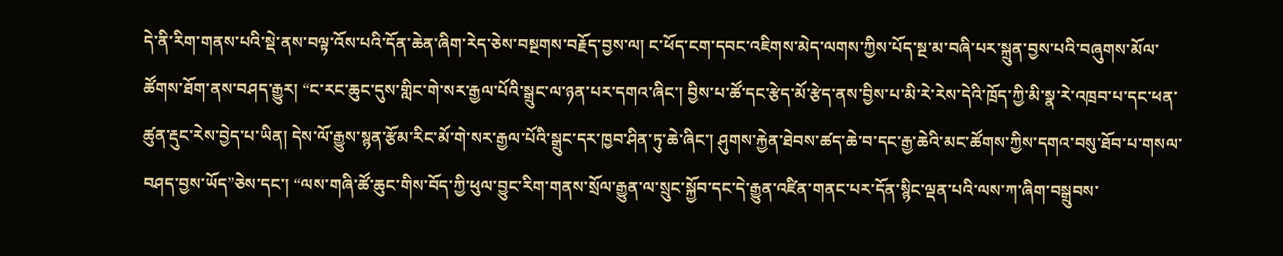དེ་ནི་རིག་གནས་པའི་སྡེ་ནས་བལྟ་འོས་པའི་དོན་ཆེན་ཞིག་རེད་ཅེས་བསྔགས་བརྗོད་བྱས་ལ། ང་ཕོད་ངག་དབང་འཇིགས་མེད་ལགས་ཀྱིས་པོད་སྔ་མ་བཞི་པར་སྐྲུན་བྱས་པའི་བཞུགས་མོལ་ཚོགས་ཐོག་ནས་བཤད་རྒྱུར། “ང་རང་ཆུང་དུས་གླིང་གེ་སར་རྒྱལ་པོའི་སྒྲུང་ལ་ཉན་པར་དགའ་ཞིང་། བྱིས་པ་ཚོ་དང་རྩེད་མོ་རྩེད་ནས་བྱིས་པ་མི་རེ་རེས་དེའི་ཁྲོད་ཀྱི་མི་སྣ་རེ་འཁྲབ་པ་དང་ཕན་ཚུན་རྡུང་རེས་བྱེད་པ་ཡིན། དེས་ལོ་རྒྱུས་སྙན་རྩོམ་རིང་མོ་གེ་སར་རྒྱལ་པོའི་སྒྲུང་དར་ཁྱབ་ཤིན་ཏུ་ཆེ་ཞིང་། ཤུགས་རྐྱེན་ཐེབས་ཚད་ཆེ་བ་དང་རྒྱ་ཆེའི་མང་ཚོགས་ཀྱིས་དགའ་བསུ་ཐོབ་པ་གསལ་བཤད་བྱས་ཡོད”ཅེས་དང་། “ལས་གཞི་ཚོ་ཆུང་གིས་བོད་ཀྱི་ཕུལ་བྱུང་རིག་གནས་སྲོལ་རྒྱུན་ལ་སྲུང་སྐྱོབ་དང་དེ་རྒྱུན་འཛིན་གནང་པར་དོན་སྙིང་ལྡན་པའི་ལས་ཀ་ཞིག་བསྒྲུབས་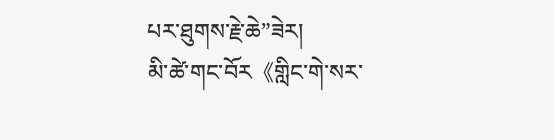པར་ཐུགས་རྗེ་ཆེ”ཟེར།
མི་ཚེ་གང་བོར《གླིང་གེ་སར་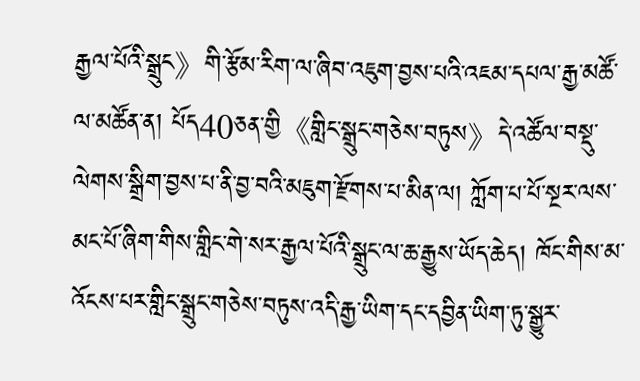རྒྱལ་པོའི་སྒྲུང》གི་རྩོམ་རིག་ལ་ཞིབ་འཇུག་བྱས་པའི་འཇམ་དཔལ་རྒྱ་མཚོ་ལ་མཚོན་ན། པོད40ཅན་གྱི《གླིང་སྒྲུང་གཅེས་བཏུས》དེ་འཚོལ་བསྡུ་ལེགས་སྒྲིག་བྱས་པ་ནི་བྱ་བའི་མཇུག་རྫོགས་པ་མིན་ལ། ཀློག་པ་པོ་སྔར་ལས་མང་པོ་ཞིག་གིས་གླིང་གེ་སར་རྒྱལ་པོའི་སྒྲུང་ལ་ཆ་རྒྱུས་ཡོད་ཆེད། ཁོང་གིས་མ་འོངས་པར་གླིང་སྒྲུང་གཅེས་བཏུས་འདི་རྒྱ་ཡིག་དང་དབྱིན་ཡིག་ཏུ་སྒྱུར་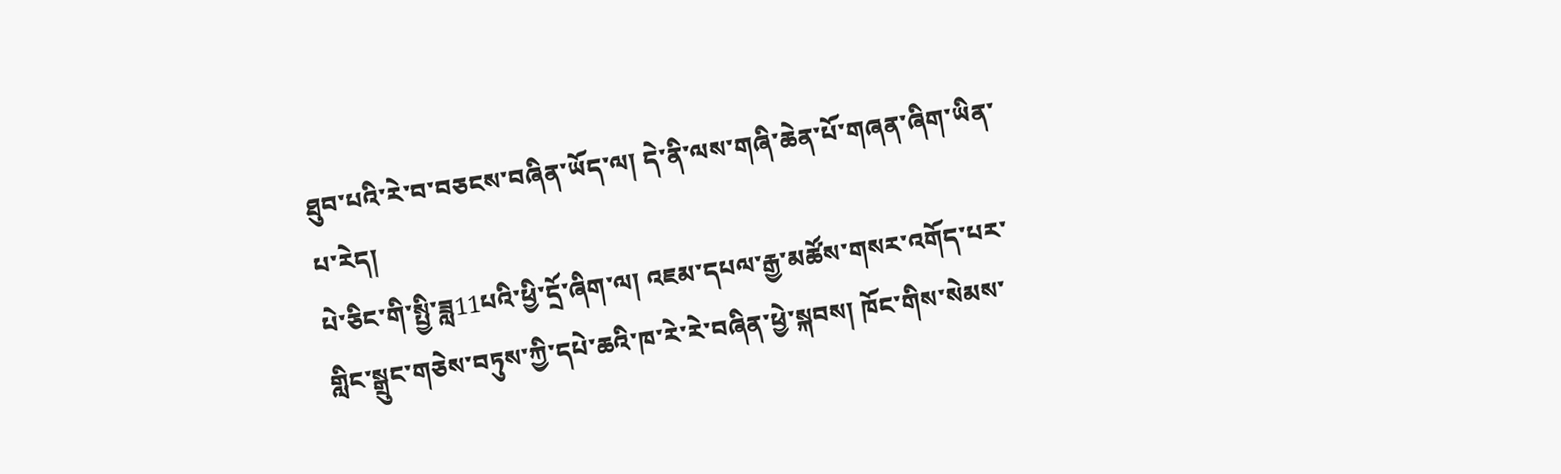ཐུབ་པའི་རེ་བ་བཅངས་བཞིན་ཡོད་ལ། དེ་ནི་ལས་གཞི་ཆེན་པོ་གཞན་ཞིག་ཡིན་པ་རེད།
པེ་ཅིང་གི་སྤྱི་ཟླ11པའི་ཕྱི་དྲོ་ཞིག་ལ། འཇམ་དཔལ་རྒྱ་མཚོས་གསར་འགོད་པར་གླིང་སྒྲུང་གཅེས་བཏུས་ཀྱི་དཔེ་ཆའི་ཁ་རེ་རེ་བཞིན་ཕྱེ་སྐབས། ཁོང་གིས་སེམས་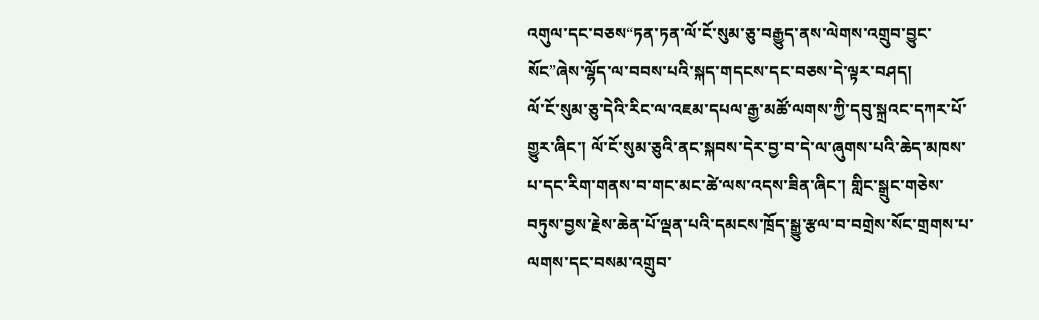འགུལ་དང་བཅས“ཏན་ཏན་ལོ་ངོ་སུམ་ཅུ་བརྒྱུད་ནས་ལེགས་འགྲུབ་བྱུང་སོང”ཞེས་ལྷོད་ལ་བབས་པའི་སྐད་གདངས་དང་བཅས་དེ་ལྟར་བཤད།
ལོ་ངོ་སུམ་ཅུ་དེའི་རིང་ལ་འཇམ་དཔལ་རྒྱ་མཚོ་ལགས་ཀྱི་དབུ་སྐྲའང་དཀར་པོ་གྱུར་ཞིང་། ལོ་ངོ་སུམ་ཅུའི་ནང་སྐབས་དེར་བྱ་བ་དེ་ལ་ཞུགས་པའི་ཆེད་མཁས་པ་དང་རིག་གནས་བ་གང་མང་ཚེ་ལས་འདས་ཟིན་ཞིང་། གླིང་སྒྲུང་གཅེས་བཏུས་བྱས་རྗེས་ཆེན་པོ་ལྡན་པའི་དམངས་ཁྲོད་སྒྱུ་རྩལ་བ་བགྲེས་སོང་གྲགས་པ་ལགས་དང་བསམ་འགྲུབ་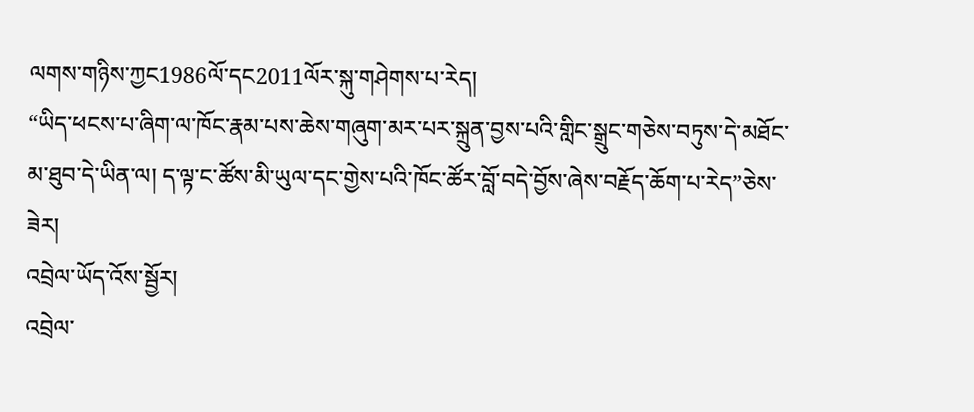ལགས་གཉིས་ཀྱང1986ལོ་དང2011ལོར་སྐུ་གཤེགས་པ་རེད།
“ཡིད་ཕངས་པ་ཞིག་ལ་ཁོང་རྣམ་པས་ཆེས་གཞུག་མར་པར་སྐྲུན་བྱས་པའི་གླིང་སྒྲུང་གཅེས་བཏུས་དེ་མཐོང་མ་ཐུབ་དེ་ཡིན་ལ། ད་ལྟ་ང་ཚོས་མི་ཡུལ་དང་གྱེས་པའི་ཁོང་ཚོར་བློ་བདེ་བྱོས་ཞེས་བརྗོད་ཆོག་པ་རེད”ཅེས་ཟེར།
འབྲེལ་ཡོད་འོས་སྦྱོར།
འབྲེལ་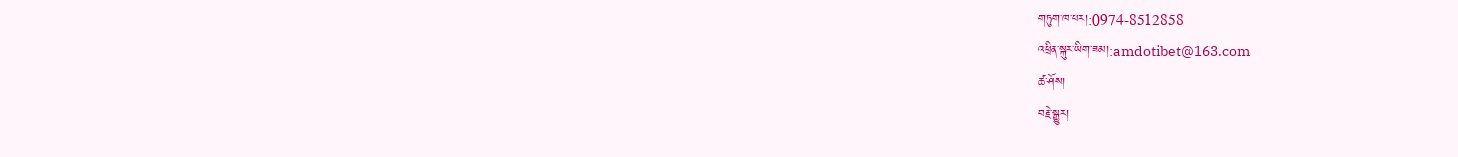གཏུག་ཁ་པར།:0974-8512858
འཕྲིན་སྐུར་ཡིག་ཟམ།:amdotibet@163.com
ཚ་ཤོས།
བརྗེ་སྒྱུར།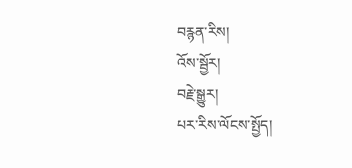བརྙན་རིས།
འོས་སྦྱོར།
བརྗེ་སྒྱུར།
པར་རིས་ལོངས་སྤྱོད།